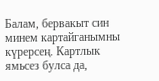Балам, бервакыт син минем картайганымны күрерсең. Картлык ямьсез булса да,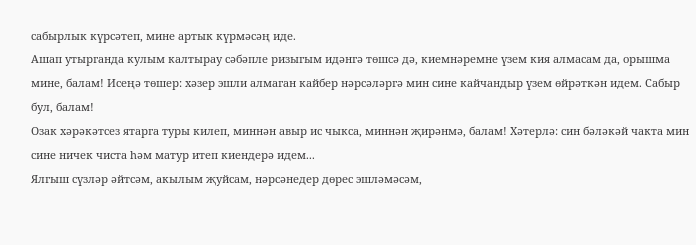сабырлык күрсәтеп, мине артык күрмәсәң иде.
Ашап утырганда кулым калтырау сәбәпле ризыгым идәнгә төшсә дә, киемнәремне үзем кия алмасам да, орышма мине, балам! Исеңә төшер: хәзер эшли алмаган кайбер нәрсәләргә мин сине кайчандыр үзем өйрәткән идем. Сабыр бул, балам!
Озак хәрәкәтсез ятарга туры килеп, миннән авыр ис чыкса, миннән җирәнмә, балам! Хәтерлә: син бәләкәй чакта мин сине ничек чиста һәм матур итеп киендерә идем...
Ялгыш сүзләр әйтсәм, акылым җуйсам, нәрсәнедер дөрес эшләмәсәм,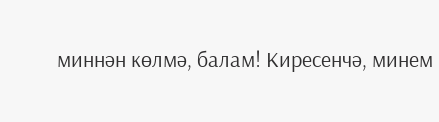миннән көлмә, балам! Киресенчә, минем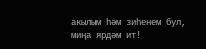акылым һәм зиһенем бул, миңа ярдәм ит!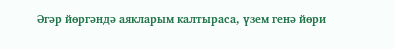Әгәр йөргәндә аякларым калтыраса, үзем генә йөри